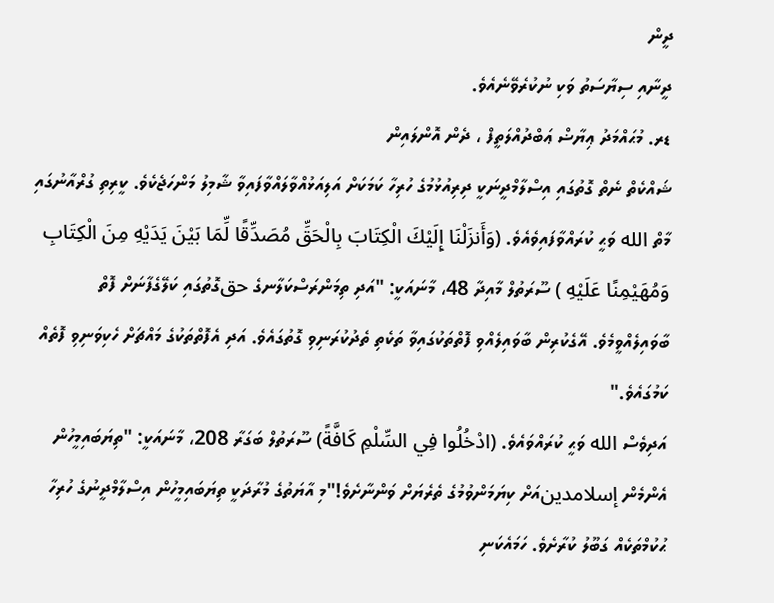ދީން
ދީނާއި ސިޔާސަތު ވަކި ނުކުރެވޭނެއެވެ.
ޑރ. މުޙައްމަދު ޢިޔާޟް ޢަބްދުއްލަތީފް ، ދެން އޮންލައިން
ޝައްކެތް ނެތް ގޮތުގައި އިސްލާމްދީނަކީ ދިރިއުޅުމުގެ ހުރިހާ ކަމަކަށް އަލިއަޅުއްވާލައްވާފައިވާ ޝާމިލު މަންހަޖެކެވެ. ކީރިތި ގުރްއާނުގައި މާތް الله ވަޙީ ކުރައްވާފައިވެއެވެ. (وَأَنزَلْنَا إِلَيْكَ الْكِتَابَ بِالْحَقِّ مُصَدِّقًا لِّمَا بَيْنَ يَدَيْهِ مِنَ الْكِتَابِ وَمُهَيْمِنًا عَلَيْهِ ) ސޫރަތުލް މާއިދާ 48، މާނައަކީ: "އަދި ތިމަންރަސްކަލާނގެ حقގޮތުގައި ކަލޭގެފާނަށް ފޮތް ބާވައިލެއްވީމެވެ. އޭގެކުރިން ބާވައިލެއްވި ފޮތްތަކުގައިވާ ތަކެތި ތެދުކުރަނިވި ގޮތުގައެވެ. އަދި އެފޮތްތަކުގެ މައްޗަށް ހެކިވަނިވި ފޮތެއް ކަމުގައެވެ."
އަދިވެސް الله ވަޙީ ކުރައްވައެވެ. (ادْخُلُوا فِي السِّلْمِ كَافَّةً) ސޫރަތުލް ބަގަރާ 208، މާނައަކީ: "ތިޔަބައިމީހުން އެންމެން إسلامدينއަށް ކިޔަމަންވުމުގެ ތެރެޔަށް ވަންނާށެވެ!"މި އާޔަތުގެ މުރާދަކީ ތިޔަބައިމީހުން އިސްލާމްދީނުގެ ހުރިހާ ޙުކުމްތަކެއް ގަބޫލު ކުރާށެވެ. ހަމައެކަނި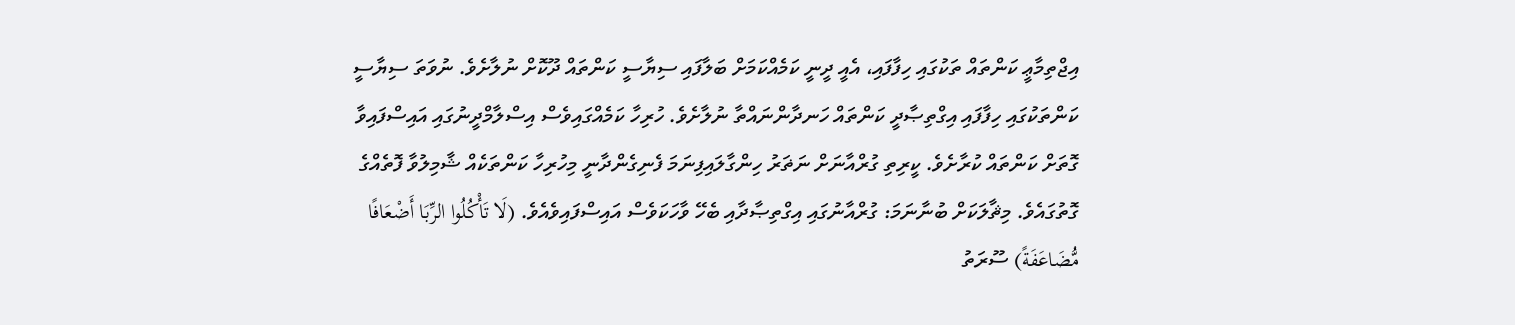އިޖްތިމާޢީ ކަންތައް ތަކުގައި ހިފާފައި، އެއީ ދީނީ ކަމެއްކަމަށް ބަލާފައި ސިޔާސީ ކަންތައް ދޫކޮށް ނުލާށެވެ. ނުވަތަ ސިޔާސީ ކަންތަކުގައި ހިފާފައި އިގްތިޞާދީ ކަންތައް ހަނދާންނައްތާ ނުލާށެވެ. ހުރިހާ ކަމެއްގައިވެސް އިސްލާމްދީނުގައި އައިސްފައިވާ ގޮތަށް ކަންތައް ކުރާށެވެ. ކީރިތި ގުރްއާނަށް ނަޡަރު ހިންގާލައިފިނަމަ ފެނިގެންދާނީ މިހުރިހާ ކަންތަކެއް ޝާމިލުވާ ފޮތެއްގެ ގޮތުގައެވެ. މިޘާލަކަށް ބުނާނަމަ: ގުރްއާނުގައި އިގްތިޞާދާއި ބެހޭ ވާހަކަވެސް އައިސްފައިވެއެވެ. (لَا تَأْكُلُوا الرِّ‌بَا أَضْعَافًا مُّضَاعَفَةً) ސޫރަތު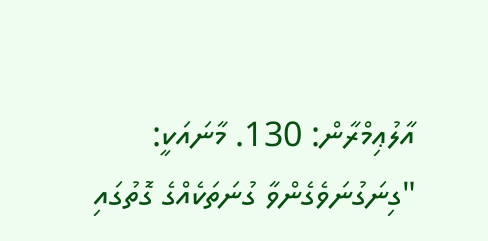އާލުޢިމްރާން: 130. މާނައަކީ: "ގިނަގުނަވެގެންވާ ގުނަތަކެއްގެ ގޮތުގައި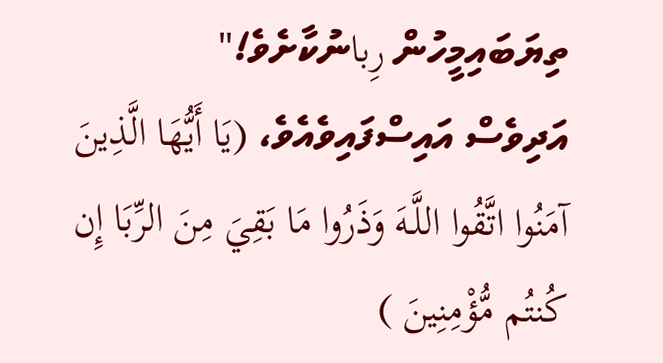ތިޔަބައިމީހުން رِباނުކާށެވެ!"
އަދިވެސް އައިސްފައިވެއެވެ، (يَا أَيُّهَا الَّذِينَ آمَنُوا اتَّقُوا اللَّـهَ وَذَرُ‌وا مَا بَقِيَ مِنَ الرِّ‌بَا إِن كُنتُم مُّؤْمِنِينَ )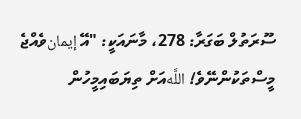ސޫރަތުލް ބަގަރާ: 278، މާނައަކީ: "އޭ إيمانވެއްޖެ މީސްތަކުންނޭވެ! اللَّهއަށް ތިޔަބައިމީހުން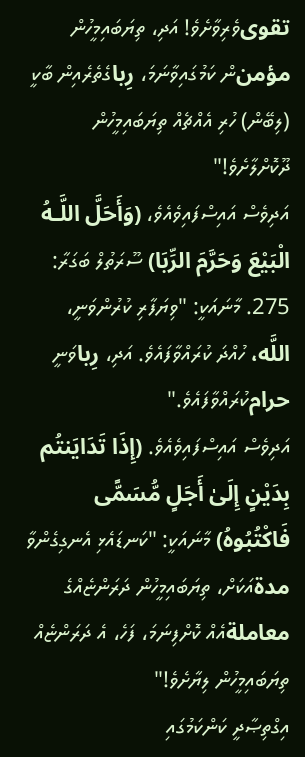تقوىވެރިވާށެވެ! އަދި، ތިޔަބައިމީހުން مؤمنން ކަމުގައިވާނަމަ، رِباގެތެރެއިން ބާކީ (ލިބޭން) ހުރި އެއްޗެއް ތިޔަބައިމީހުން ދޫކޮށްލާށެވެ!"
އަދިވެސް އައިސްފައިވެއެވެ، (وَأَحَلَّ اللَّـهُ الْبَيْعَ وَحَرَّ‌مَ الرِّ‌بَا) ސޫރަތުލް ބަގަރާ: 275. މާނައަކީ: "ވިޔަފާރި ކުރުންވަނީ، اللَّه، ހުއްދަ ކުރައްވާފައެވެ. އަދި، رِباވަނީ حرامކުރައްވާފައެވެ."
އަދިވެސް އައިސްފައިވެއެވެ. (إِذَا تَدَايَنتُم بِدَيْنٍ إِلَىٰ أَجَلٍ مُّسَمًّى فَاكْتُبُوهُ) މާނައަކީ: "ކަނޑައެޅި އެނގިގެންވާ مدةއަކަށް، ތިޔަބައިމީހުން ދަރަންޏެއްގެ معاملةއެއް ކޮށްފިނަމަ، ފަހެ، އެ ދަރަންޏެއް ތިޔަބައިމީހުން ލިޔާށެވެ!"
އިގްތިޞާދީ ކަންކަމުގައި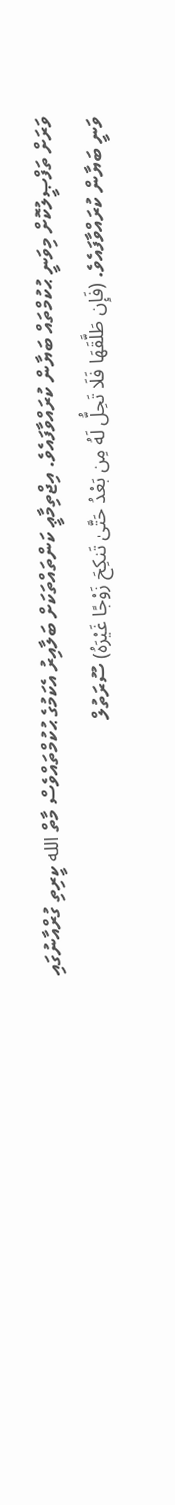ވަރަށް ތަފްޞީލުކޮށް މިވަނީ ޙުކުމްތައް ބަޔާން ކުރައްވާފައެވެ. އިޖްތިމާޢީ ކަންތައްތަކަށް ބަލާއިރު އެކަމުގެ ޙުކުމްތައްވެސް މާތް الله ކީރިތި ގުރްއާނުގައި ވަނީ ބަޔާން ކުރައްވާފައެވެ. (فَإِن طَلَّقَهَا فَلَا تَحِلُّ لَهُ مِن بَعْدُ حَتَّىٰ تَنكِحَ زَوْجًا غَيْرَ‌هُ) ސޫރަތުލް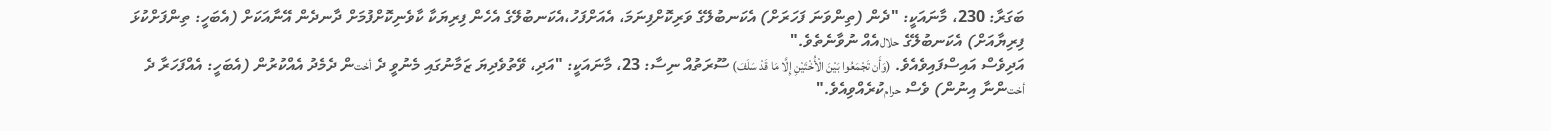ބަގަރާ: 230، މާނައަކީ: "ދެން (ތިންވަނަ ފަހަރަށް) އެކަނބުލޭގެ ވަރިކޮށްފިނަމަ، އެއަށްފަހު،އެކަނބުލޭގެ އެހެން ފިރިޔަކާ ކާވެނިކޮށްފުމަށް ދާނދެން އޭނާއަކަށް (އެބަހީ: ތިންފަށްކުޅަ ފިރިޔާއަށް) އެކަނބުލޭގެ حلالއެއް ނުވާނެތެވެ."
އަދިވެސް އައިސްފައިވެއެވެ. (وَأَن تَجْمَعُوا بَيْنَ الْأُخْتَيْنِ إِلَّا مَا قَدْ سَلَفَ) ސޫރަތުއް ނިސާ: 23، މާނައަކީ: "އަދި، ވޭތުވެދިޔަ ޒަމާނުގައި މެނުވީ ދެ أختން ދެމެދު އެއްކުރުން (އެބަހީ: އެއްފަހަރާ ދެ أختންނާ އިނުން) ވެސް حرامކުރެއްވިއެވެ."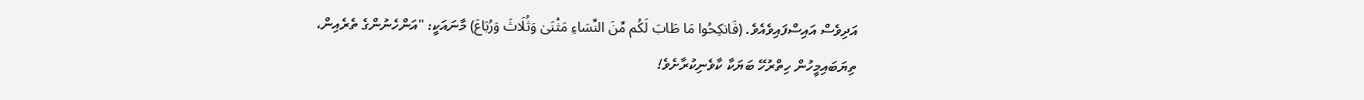އަދިވެސް އައިސްފައިވެއެވެ. (فَانكِحُوا مَا طَابَ لَكُم مِّنَ النِّسَاءِ مَثْنَىٰ وَثُلَاثَ وَرُ‌بَاعَ) މާނައަކީ: "އަންހެނުންގެ ތެރެއިން، ތިޔަބައިމީހުން ހިތްރުހޭ ބަޔަކާ ކާވެނިކުރާށެވެ!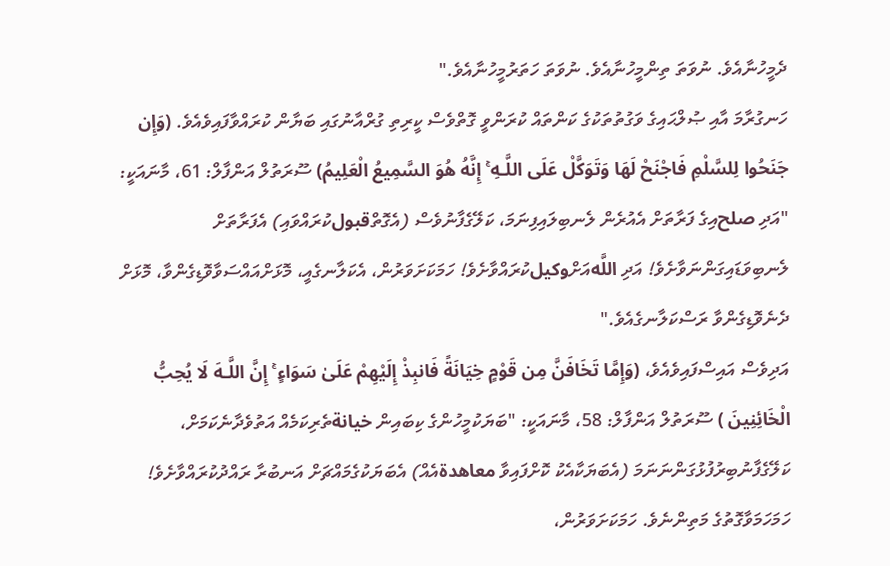ދެމީހުނާއެވެ. ނުވަތަ ތިންމީހުނާއެވެ. ނުވަތަ ހަތަރުމީހުނާއެވެ."
ހަނގުރާމަ އާއި ޞުލްޙައިގެ ވަގުތުތަކުގެ ކަންތައް ކުރަންވީ ގޮތްވެސް ކީރިތި ގުރްއާނުގައި ބަޔާން ކުރައްވާފައިވެއެވެ. (وَإِن جَنَحُوا لِلسَّلْمِ فَاجْنَحْ لَهَا وَتَوَكَّلْ عَلَى اللَّـهِ ۚ إِنَّهُ هُوَ السَّمِيعُ الْعَلِيمُ) ސޫރަތުލް އަންފާލް: 61، މާނައަކީ: "އަދި صلحއިގެ ފަރާތަށް އެއުރެން ލެނބިލައިފިނަމަ، ކަލޭގެފާނުވެސް (އެގޮތްقبولކުރައްވައި) އެފަރާތަށް ލެނބިވަޑައިގަންނަވާށެވެ! އަދި اللَّهއަށްوكيلކުރައްވާށެވެ! ހަމަކަށަވަރުން، އެކަލާނގެއީ، މޮޅަށްއައްސަވާވޮޑިގެންވާ، މޮޅަށް ދެނެވޮޑިގެންވާ ރަސްކަލާނގެއެވެ."
އަދިވެސް އައިސްފައިވެއެވެ، (وَإِمَّا تَخَافَنَّ مِن قَوْمٍ خِيَانَةً فَانبِذْ إِلَيْهِمْ عَلَىٰ سَوَاءٍ ۚ إِنَّ اللَّـهَ لَا يُحِبُّ الْخَائِنِينَ ) ސޫރަތުލް އަންފާލް: 58، މާނައަކީ: "ބަޔަކުމީހުންގެ ކިބައިން خيانةތެރިކަމެއް އަތުވެދާނެކަމަށް، ކަލޭގެފާނުބިރުފުޅުގަންނަނަމަ (އެބަޔަކާއެކު ކޮށްފައިވާ معاهدةއެއް) އެބަޔަކުގެމައްޗަށް އަނބުރާ ރައްދުކުރައްވާށެވެ! ހަމަހަމަވާގޮތުގެ މަތިންނެވެ. ހަމަކަށަވަރުން،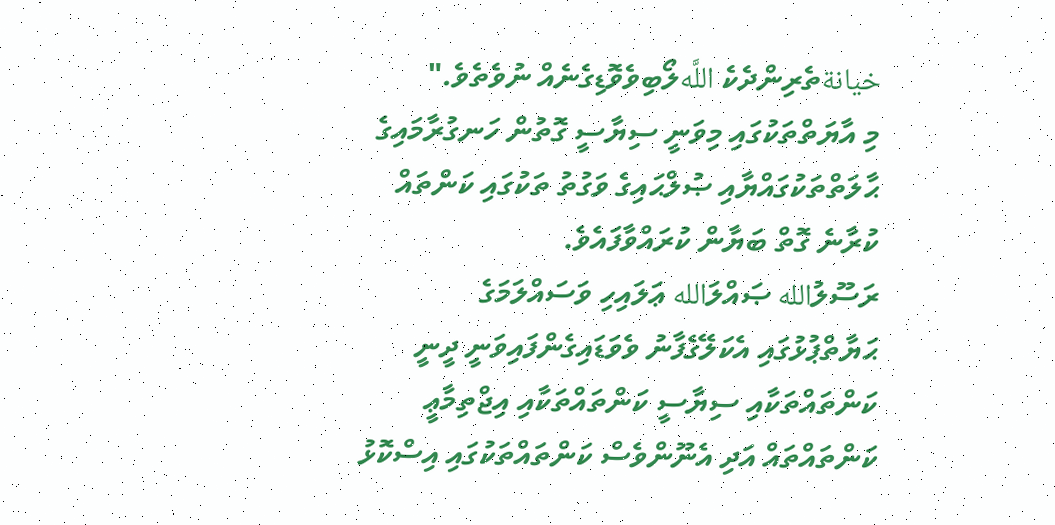خيانةތެރިންދެކެ اللَّهލޯބިވެވޮޑިގެނެއް ނުވެތެވެ."
މި އާޔަތްތަކުގައި މިވަނީ ސިޔާސީ ގޮތުން ހަނގުރާމައިގެ ޙާލަތްތަކުގައްޔާއި ޞުލްޙައިގެ ވަގުތު ތަކުގައި ކަންތައް ކުރާނެ ގޮތް ބަޔާން ކުރައްވާފައެވެ.
ރަސޫލުالله ޞައްލަالله ޢަލައިހި ވަސައްލަމަގެ ޙަޔާތްޕުޅުގައި އެކަލޭގެފާނު ވެވަޑައިގެންފައިވަނީ ދީނީ ކަންތައްތަކާއި ސިޔާސީ ކަންތައްތަކާއި އިޖްތިމާޢީ ކަންތައްތައް އަދި އެނޫންވެސް ކަންތައްތަކުގައި އިސްކޮޅު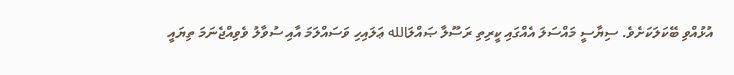އުޅުއްވި ބޭކަލަކަށެވެ. ސިޔާސީ މައްސަލަ އެއްގައި ކީރިތި ރަސޫލާ ޞައްލަالله ޢަލައިހި ވަސައްލަމަ އާއި ސުވާލު ވެވިއްޖެނަމަ ތިޔައީ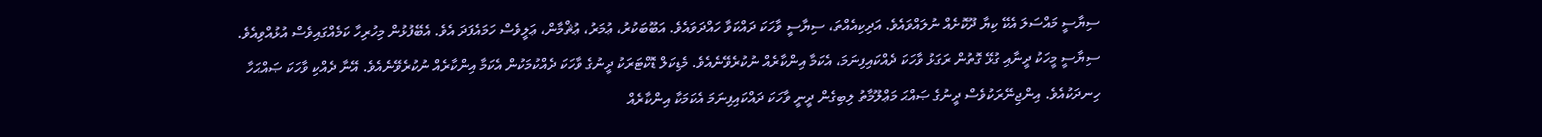ސިޔާސީ މައްސަލަ އެކޭ ކިޔާ ދޫކޮށެއް ނުލައްވައެވެ. އަދިކިއެއްތަ، ސިޔާސީ ވާހަކަ ދައްކަވާ ހައްދަވައެވެ. އަބޫބަކުރު، ޢުމަރު، ޢުޘްމާން، ޢަލީވެސް ހަމައެފަދަ އެވެ. އެބޭފުޅުން މިހުރިހާ ކަމެއްގައިވެސް އުޅުއްވިއެވެ. ސިޔާސީ މީހަކު ދީނާއި ގުޅޭ ގޮތުން ރަގަޅު ވާހަކަ ދެއްކައިފިނަމަ، އެކަމާ އިންކާރެއް ނުކުރެވޭނެއެވެ. މެޑިކަލް ޑޮކްޓަރަކު ދީނުގެ ވާހަކަ ދެއްކުމަކުން އެކަމާ އިންކާރެއް ނުކުރެވޭނެއެވެ. އޭނާ ދެއްކި ވާހަކަ ޞައްޙަހާ ހިނދަކުއެވެ. އިންޖިނޭރަކުވެސް ދީނުގެ ޞައްޙަ މަޢްލޫމާތު ލިބިގެން ދީނީ ވާހަކަ ދައްކައިފިނަމަ އެކަމަކާ އިންކާރެއް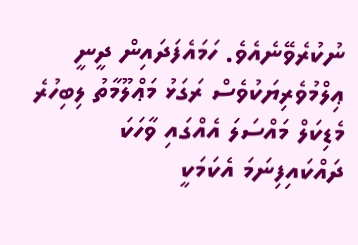ނުކުރެވޭނެއެވެ. ހަމައެފަދައިން ދީނީ ޢިލްމުވެރިޔަކުވެސް ރަގަޅު މަޢްލޫމާތު ލިބިހުރެ މެޑިކަލް މައްސަލަ އެއްގައި ވާހަކަ ދައްކައިފިނަމަ އެކަމަކީ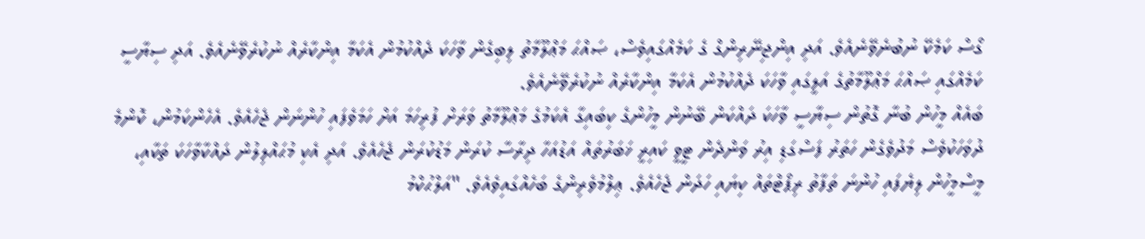ގޯސް ކަމެކޭ ނުބުނެވޭނެއެވެ. އަދި އިންޖިނޭރިންގް ގެ ކަމެއްގައިވެސް، ޞައްޙަ މަޢްލޫމާތު ލިބިގެން ވާހަކަ ދެއްކުމުން އެކަމާ އިންކާރެއް ނުކުރެވޭނެއެވެ. އަދި ސިޔާސީ ކަމެއްގައި ޞައްޙަ މަޢްލޫމާތުގެ އަލީގައި ވާހަކަ ދެއްކުމުން އެކަމާ އިންކާރެއް ނުކުރެވޭނެއެވެ.
ބައެއް މީހުން ބުނާ ގޮތުން ސިޔާސީ ވާހަކަ ދައްކަން ބޭނުން މީހުންގެ ކިބައިގާ އެކަމުގެ މަޢްލޫމާތު ވަރަށް ފުރިހަމަ އަށް ހަމަވެފައި ހުންނަން ޖެހެއެވެ. އެހެންކަމުން، ކޮންމެ ދުވަހަކުވެސް މަދުވެގެން ހަތަރު ފަސްގަޑި އިރު ވަންދެން ޓީވީ ކައިރީ ޚަބަރުތައް އަޑުއަހާ ދިރާސާ ކުރަން މަޑުކުރަން ޖެހެއެވެ. އަދި އެކި މުޙައްލިލުން ދައްކާވާހަކަ ތަކާއި، މީސްމީހުން ލިޔެފައި ހުންނަ ތަފާތު ރިޕޯޓްތައް ކިޔައި ހަދަން ޖެހެއެވެ. ޢިލްމުވެރިންގެ ބަހެއްގައިވެއެވެ. "އަލްޙުކްމު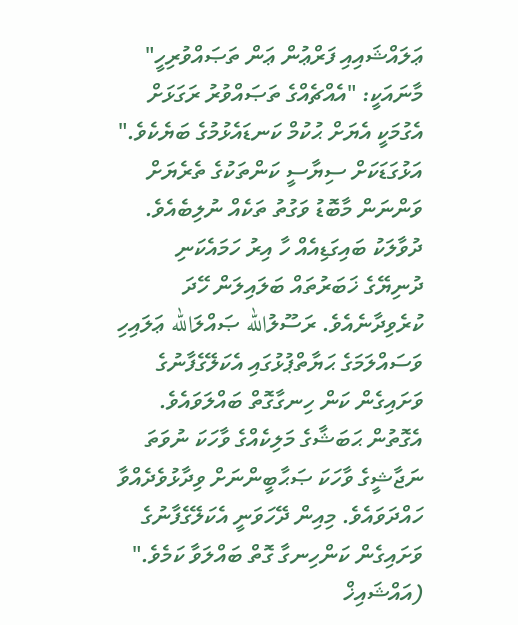ޢަލައްޝައިއި ފަރްޢުން ޢަން ތަޞައްވުރިހީ" މާނައަކީ: "އެއްޗެއްގެ ތަޞައްވުރު ރަގަޅަށް އެގުމަކީ އެޔަށް ޙުކުމް ކަނޑައެޅުމުގެ ބަޔެކެވެ." އަޅުގަޑަކަށް ސިޔާސީ ކަންތަކުގެ ތެރެޔަށް ވަންނަން މާބޮޑު ވަގުތު ތަކެއް ނުލިބެއެވެ. ދުވާލަކު ބައިގަޑިއެއް ހާ އިރު ހަމައެކަނި ދުނިޔޭގެ ޚަބަރުތައް ބަލައިލަން ހޭދަ ކުރެވިދާނެއެވެ. ރަސޫލުالله ޞައްލަالله ޢަލައިހި ވަސައްލަމަގެ ޙަޔާތްޕުޅުގައި އެކަލޭގެފާނުގެ ވަށައިގެން ކަން ހިނގާގޮތް ބައްލަވައެވެ. އެގޮތުން ޙަބަޝާގެ މަލިކެއްގެ ވާހަކަ ނުވަތަ ނަޖާޝީގެ ވާހަކަ ޞަޙާބީންނަށް ވިދާޅުވެދެއްވާ ހައްދަވައެވެ. މިއިން ދޭހަވަނީ އެކަލޭގެފާނުގެ ވަށައިގެން ކަންހިނގާ ގޮތް ބައްލަވާ ކަމެވެ."
(އައްޝައިޚް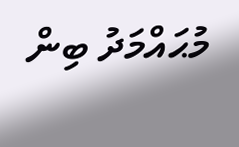މުޙައްމަދު ބިން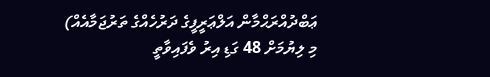ޢަބްދުއްރަޙްމާން އަލްޢަރީފީގެ ދަރުހެއްގެ ތަރުޖަމާއެއް)
މި ލިޔުމަށް 48 ގަޑި އިރު ވެފައިވާތީ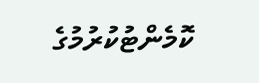ކޮމެންޓުކުރުމުގެ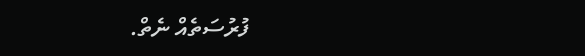ފުރުސަތެއް ނެތް.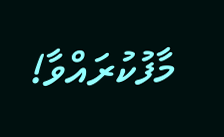މާފުކުރައްވާ!